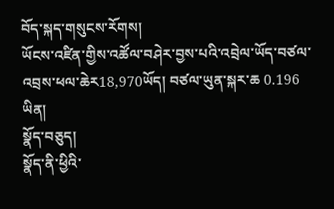བོད་སྐད་གསུངས་རོགས།
ཡོངས་འཛིན་གྱིས་འཚོལ་བཤེར་བྱས་པའི་འབྲེལ་ཡོད་བཙལ་འབྲས་ཕལ་ཆེར18,970ཡོད། བཙལ་ཡུན་སྐར་ཆ 0.196
ཡིན།
སྣོད་བཅུད།
སྣོད་ནི་ཕྱིའི་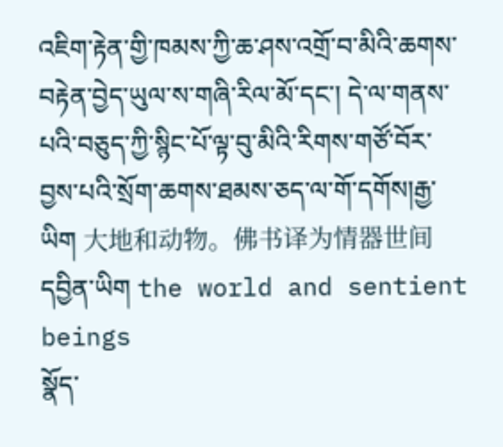འཇིག་རྟེན་གྱི་ཁམས་ཀྱི་ཆ་ཤས་འགྲོ་བ་མིའི་ཆགས་བརྟེན་བྱེད་ཡུལ་ས་གཞི་རིལ་མོ་དང་། དེ་ལ་གནས་པའི་བཅུད་ཀྱི་སྙིང་པོ་ལྟ་བུ་མིའི་རིགས་གཙོ་བོར་བྱས་པའི་སྲོག་ཆགས་ཐམས་ཅད་ལ་གོ་དགོས།རྒྱ་ཡིག 大地和动物。佛书译为情器世间 དབྱིན་ཡིག the world and sentient beings
སྣོད་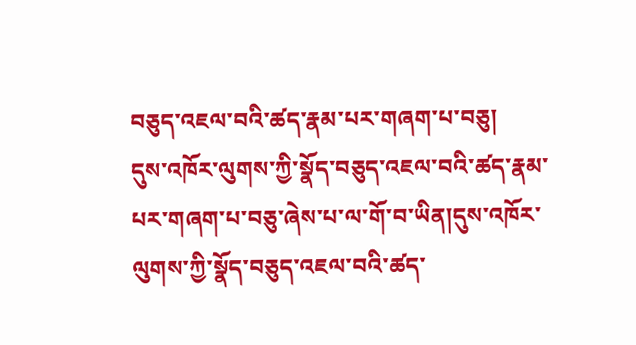བཅུད་འཇལ་བའི་ཚད་རྣམ་པར་གཞག་པ་བཅུ།
དུས་འཁོར་ལུགས་ཀྱི་སྣོད་བཅུད་འཇལ་བའི་ཚད་རྣམ་པར་གཞག་པ་བཅུ་ཞེས་པ་ལ་གོ་བ་ཡིན།དུས་འཁོར་ལུགས་ཀྱི་སྣོད་བཅུད་འཇལ་བའི་ཚད་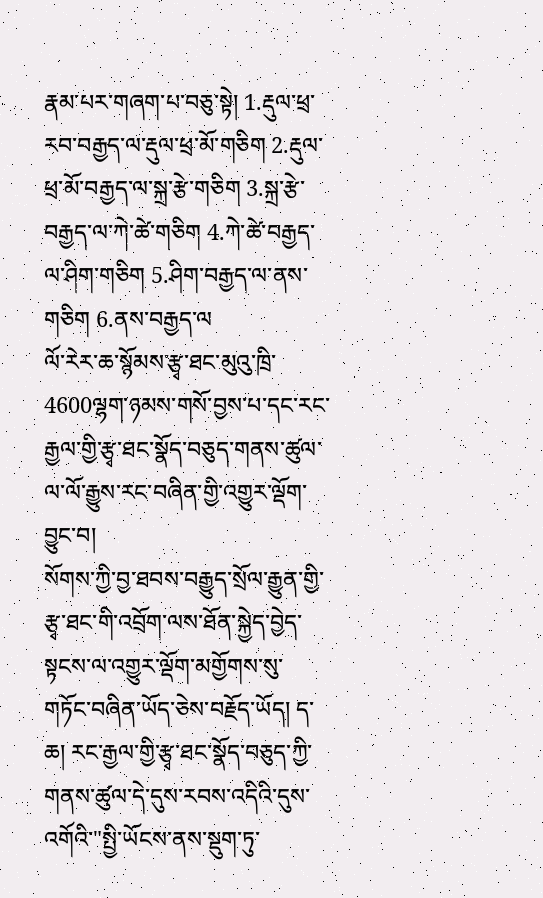རྣམ་པར་གཞག་པ་བཅུ་སྟེ། 1.རྡུལ་ཕྲ་རབ་བརྒྱད་ལ་རྡུལ་ཕྲ་མོ་གཅིག 2.རྡུལ་ཕྲ་མོ་བརྒྱད་ལ་སྐྲ་རྩེ་གཅིག 3.སྐྲ་རྩེ་བརྒྱད་ལ་ཀེ་ཚེ་གཅིག 4.ཀེ་ཚེ་བརྒྱད་ལ་ཤིག་གཅིག 5.ཤིག་བརྒྱད་ལ་ནས་གཅིག 6.ནས་བརྒྱད་ལ
ལོ་རེར་ཆ་སྙོམས་རྩྭ་ཐང་མུའུ་ཁྲི་4600ལྷག་ཉམས་གསོ་བྱས་པ་དང་རང་རྒྱལ་གྱི་རྩྭ་ཐང་སྣོད་བཅུད་གནས་ཚུལ་ལ་ལོ་རྒྱུས་རང་བཞིན་གྱི་འགྱུར་ལྡོག་བྱུང་བ།
སོགས་ཀྱི་བྱ་ཐབས་བརྒྱུད་སྲོལ་རྒྱུན་གྱི་རྩྭ་ཐང་གི་འབྲོག་ལས་ཐོན་སྐྱེད་བྱེད་སྟངས་ལ་འགྱུར་ལྡོག་མགྱོགས་སུ་གཏོང་བཞིན་ཡོད་ཅེས་བརྗོད་ཡོད། ད་ཆ། རང་རྒྱལ་གྱི་རྩྭ་ཐང་སྣོད་བཅུད་ཀྱི་གནས་ཚུལ་དེ་དུས་རབས་འདིའི་དུས་འགོའི་"སྤྱི་ཡོངས་ནས་སྡུག་ཏུ་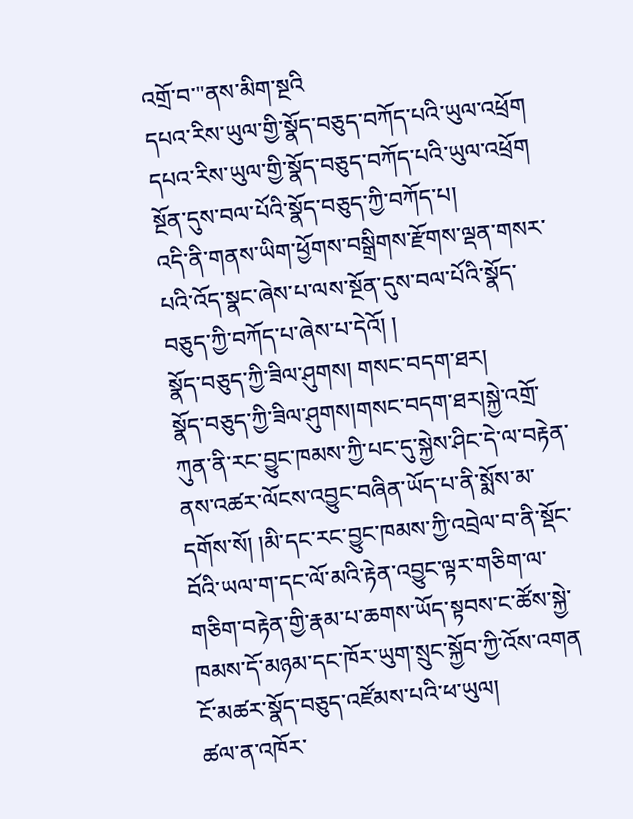འགྲོ་བ་"ནས་མིག་སྔའི
དཔའ་རིས་ཡུལ་གྱི་སྣོད་བཅུད་བཀོད་པའི་ཡུལ་འཕྲོག
དཔའ་རིས་ཡུལ་གྱི་སྣོད་བཅུད་བཀོད་པའི་ཡུལ་འཕྲོག
སྔོན་དུས་བལ་པོའི་སྣོད་བཅུད་ཀྱི་བཀོད་པ།
འདི་ནི་གནས་ཡིག་ཕྱོགས་བསྒྲིགས་རྫོགས་ལྡན་གསར་པའི་འོད་སྣང་ཞེས་པ་ལས་སྔོན་དུས་བལ་པོའི་སྣོད་བཅུད་ཀྱི་བཀོད་པ་ཞེས་པ་དེའོ། །
སྣོད་བཅུད་ཀྱི་ཟིལ་ཤུགས། གསང་བདག་ཐར།
སྣོད་བཅུད་ཀྱི་ཟིལ་ཤུགས།གསང་བདག་ཐར།སྐྱེ་འགྲོ་ཀུན་ནི་རང་བྱུང་ཁམས་ཀྱི་པང་དུ་སྐྱེས་ཤིང་དེ་ལ་བརྟེན་ནས་འཚར་ལོངས་འབྱུང་བཞིན་ཡོད་པ་ནི་སྨོས་མ་དགོས་སོ། །མི་དང་རང་བྱུང་ཁམས་ཀྱི་འབྲེལ་བ་ནི་སྡོང་བོའི་ཡལ་ག་དང་ལོ་མའི་རྟེན་འབྱུང་ལྟར་གཅིག་ལ་གཅིག་བརྟེན་གྱི་རྣམ་པ་ཆགས་ཡོད་སྟབས་ང་ཚོས་སྐྱེ་ཁམས་དོ་མཉམ་དང་ཁོར་ཡུག་སྲུང་སྐྱོབ་ཀྱི་འོས་འགན
ངོ་མཚར་སྣོད་བཅུད་འཛོམས་པའི་ཕ་ཡུལ།
ཚལ་ན་འཁོར་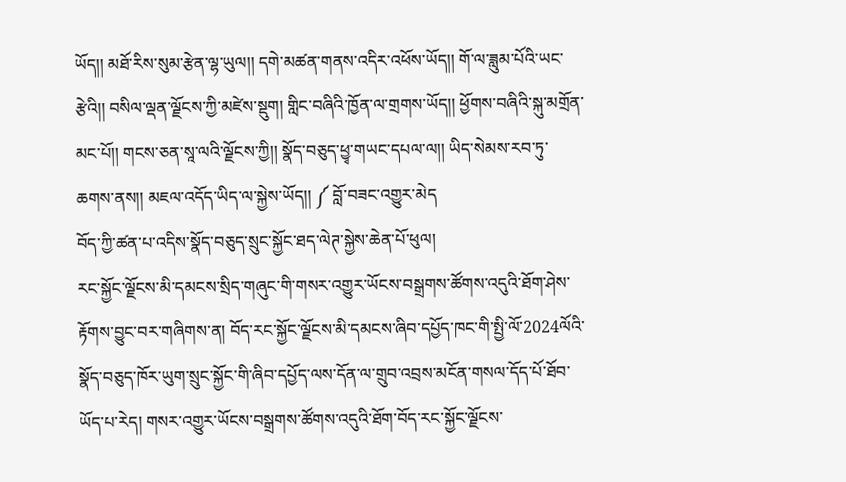ཡོད།། མཐོ་རིས་སུམ་རྩེན་ལྷ་ཡུལ།། དགེ་མཚན་གནས་འདིར་འཕོས་ཡོད།། གོ་ལ་ཟླུམ་པོའི་ཡང་རྩེའི།། བསིལ་ལྡན་ལྗོངས་ཀྱི་མཛེས་སྡུག། གླིང་བཞིའི་ཁྱོན་ལ་གྲགས་ཡོད།། ཕྱོགས་བཞིའི་སྐུ་མགྲོན་མང་པོ།། གངས་ཅན་སཱ་ལའི་ལྗོངས་ཀྱི།། སྣོད་བཅུད་ཕྱྭ་གཡང་དཔལ་ལ།། ཡིད་སེམས་རབ་ཏུ་ཆགས་ནས།། མཇལ་འདོད་ཡིད་ལ་སྐྱེས་ཡོད།། ༼ བློ་བཟང་འགྱུར་མེད
བོད་ཀྱི་ཚན་པ་འདིས་སྣོད་བཅུད་སྲུང་སྐྱོང་ཐད་ལེཊ་སྐྱེས་ཆེན་པོ་ཕུལ།
རང་སྐྱོང་ལྗོངས་མི་དམངས་སྲིད་གཞུང་གི་གསར་འགྱུར་ཡོངས་བསྒྲགས་ཚོགས་འདུའི་ཐོག་ཤེས་རྟོགས་བྱུང་བར་གཞིགས་ན། བོད་རང་སྐྱོང་ལྗོངས་མི་དམངས་ཞིབ་དཔྱོད་ཁང་གི་སྤྱི་ལོ་2024ལོའི་སྣོད་བཅུད་ཁོར་ཡུག་སྲུང་སྐྱོང་གི་ཞིབ་དཔྱོད་ལས་དོན་ལ་གྲུབ་འབྲས་མངོན་གསལ་དོད་པོ་ཐོབ་ཡོད་པ་རེད། གསར་འགྱུར་ཡོངས་བསྒྲགས་ཚོགས་འདུའི་ཐོག་བོད་རང་སྐྱོང་ལྗོངས་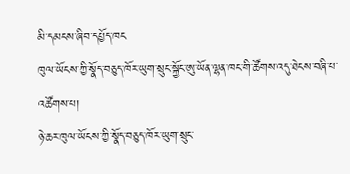མི་དམངས་ཞིབ་དཔྱོད་ཁང
ཁུལ་ཡོངས་ཀྱི་སྣོད་བཅུད་ཁོར་ཡུག་སྲུང་སྐྱོང་ཨུ་ཡོན་ལྷན་ཁང་གི་ཚོགས་འདུ་ཐེངས་བཞི་པ་འཚོགས་པ།
ཉེ་ཆར་ཁུལ་ཡོངས་ཀྱི་སྣོད་བཅུད་ཁོར་ཡུག་སྲུང་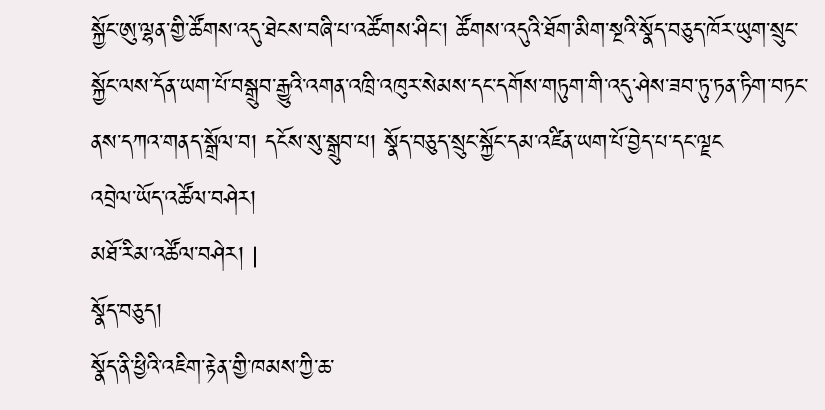སྐྱོང་ཨུ་ལྷན་གྱི་ཚོགས་འདུ་ཐེངས་བཞི་པ་འཚོགས་ཤིང་། ཚོགས་འདུའི་ཐོག་མིག་སྔའི་སྣོད་བཅུད་ཁོར་ཡུག་སྲུང་སྐྱོང་ལས་དོན་ཡག་པོ་བསྒྲུབ་རྒྱུའི་འགན་འཁྲི་འཁུར་སེམས་དང་དགོས་གཏུག་གི་འདུ་ཤེས་ཟབ་ཏུ་ཏན་ཏིག་བཏང་ནས་དཀའ་གནད་སྒྲོལ་བ། དངོས་སུ་སྒྲུབ་པ། སྣོད་བཅུད་སྲུང་སྐྱོང་དམ་འཛིན་ཡག་པོ་བྱེད་པ་དང་ལྗང
འབྲེལ་ཡོད་འཚོལ་བཤེར།
མཐོ་རིམ་འཚོལ་བཤེར། |
སྣོད་བཅུད།
སྣོད་ནི་ཕྱིའི་འཇིག་རྟེན་གྱི་ཁམས་ཀྱི་ཆ་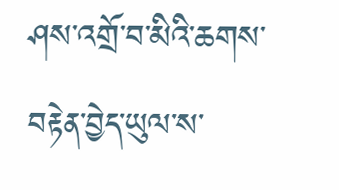ཤས་འགྲོ་བ་མིའི་ཆགས་བརྟེན་བྱེད་ཡུལ་ས་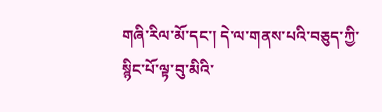གཞི་རིལ་མོ་དང་། དེ་ལ་གནས་པའི་བཅུད་ཀྱི་སྙིང་པོ་ལྟ་བུ་མིའི་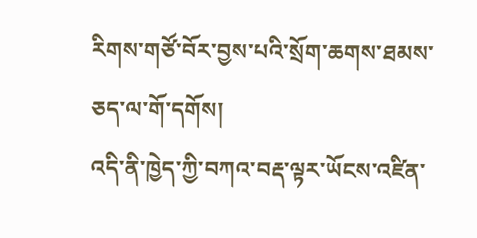རིགས་གཙོ་བོར་བྱས་པའི་སྲོག་ཆགས་ཐམས་ཅད་ལ་གོ་དགོས།
འདི་ནི་ཁྱེད་ཀྱི་བཀའ་བརྡ་ལྟར་ཡོངས་འཛིན་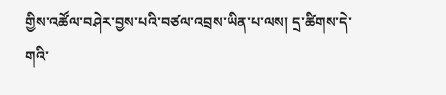གྱིས་འཚོལ་བཤེར་བྱས་པའི་བཙལ་འབྲས་ཡིན་པ་ལས། དྲ་ཚིགས་དེ་གའི་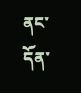ནང་དོན་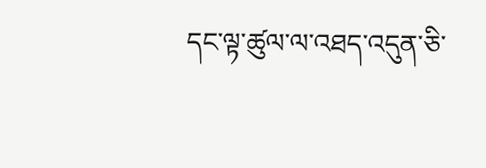དང་ལྟ་ཚུལ་ལ་འཐད་འདུན་ཅི་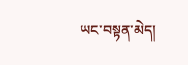ཡང་བསྟན་མེད།